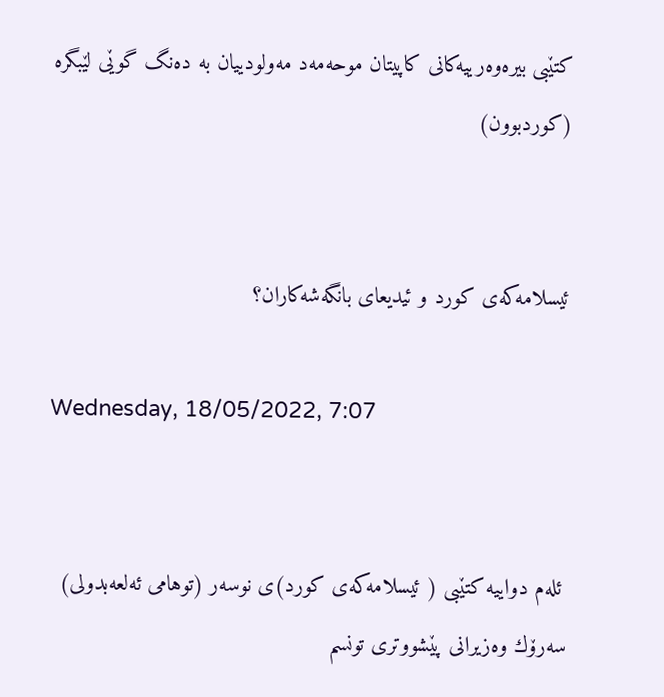کتێبی بیرەوەرییەکانی کاپیتان موحەمەد مەولودییان بە دەنگ گوێی لێبگرە (کوردبوون)


ئیسلامه‌كه‌ی كورد و ئیدیعای بانگه‌شه‌كاران؟

Wednesday, 18/05/2022, 7:07


 ئله‌م دواییه‌ كتێبی ( ئیسلامه‌كه‌ى كورد)ی نوسه‌ر (توهامی ئه‌لعه‌بدولی) سه‌رۆك وه‌زیرانی پێشووتری تونسم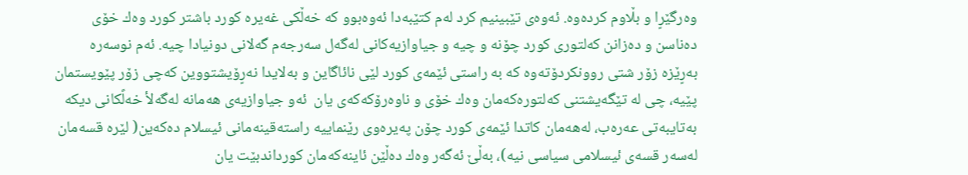وه‌رگێرٍا و بڵاوم كرده‌وه‌. ئه‌وه‌ی تێبینیم كرد له‌م كتێبه‌دا ئه‌وه‌بوو كه‌ خه‌ڵكی غه‌یره‌ كورد باشتر كورد وه‌ك خۆی ده‌ناسن و ده‌زانن كه‌لتوری كورد چۆنه‌ و چیه‌ و جیاوازیه‌كانی له‌گه‌ل سه‌رجه‌م گه‌لانی دونیادا چیه‌. ئه‌م نوسه‌ره‌ به‌رٍێزه‌ زۆر شتی روونكردۆته‌وه‌ كه‌ به‌ راستی ئێمه‌ی كورد لێی نائاگاین و به‌لایدا نه‌رٍۆیشتووین كه‌چی زۆر پێویستمان پێیه‌، چی له‌ تێگه‌یشتنی كه‌لتوره‌كه‌مان وه‌ك خۆی و ناوه‌رۆكه‌كه‌ی یان  ئه‌و جیاوازیه‌ی هه‌مانه‌ له‌گه‌لأ خه‌لًكانی دیكه‌ به‌تایبه‌تی عه‌ره‌ب، له‌هه‌مان كاتدا ئێمه‌ی كورد چۆن په‌یره‌وی رێنماییه‌ راسته‌قینه‌مانی ئیسلام ده‌كه‌ین( لێره‌ قسه‌مان له‌سه‌ر قسه‌ی ئیسلامی سیاسی نیه‌)، به‌ڵێ ئه‌گه‌ر وه‌ك ده‌ڵێن ئاینه‌كه‌مان كورداندبێت یان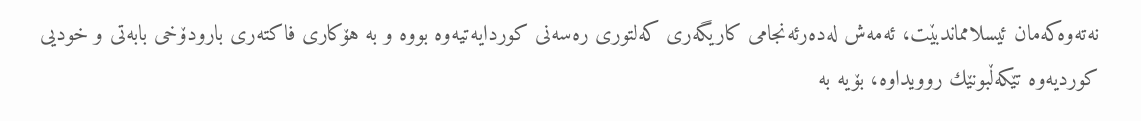نه‌ته‌وه‌كه‌مان ئیسلامماندبێت، ئه‌مه‌ش له‌ده‌رئه‌نجامی كاریگه‌ری كه‌لتوری ره‌سه‌نی كوردایه‌تیه‌وه‌ بووه‌ و به‌ هۆكاری فاكته‌ری بارودۆخی بابه‌تی و خودیی كوردیه‌وه‌ تێكه‌ڵبونێك روویداوه‌، بۆیه‌ به‌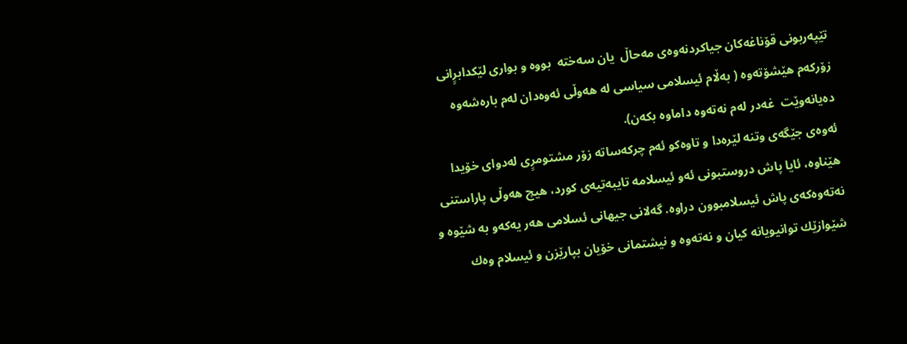تێپه‌ربونی قۆناغه‌كان جیاكردنه‌وه‌ی مه‌حاڵ  یان سه‌خته‌  بووه‌ و بواری لێكدابرٍانی زۆركه‌م هێشۆته‌وه‌ ( به‌ڵام ئیسلامی سیاسی له‌ هه‌وڵی ئه‌وه‌دان له‌م باره‌شه‌وه‌ ده‌یانه‌وێت  غه‌در له‌م نه‌ته‌وه‌ داماوه‌ بكه‌ن).
ئه‌وه‌ی جێگه‌ی وتنه‌ لێره‌دا و تاوه‌كو ئه‌م چركه‌ساته‌ زۆر مشتومرٍی له‌دوای خۆیدا هێناوه‌، ئایا پاش دروستبونی ئه‌و ئیسلامه‌ تایبه‌تیه‌ی كورد، هیچ هه‌وڵی پاراستنی نه‌ته‌وه‌كه‌ی پاش ئیسلامبوون دراوه‌. گه‌لانی جیهانی ئسلامی هه‌ر یه‌كه‌و به‌ شێوه‌ و شێوازێك توانیویانه‌ كیان و نه‌ته‌وه‌ و نیشتمانی خۆیان بپارێزن و ئیسلام وه‌ك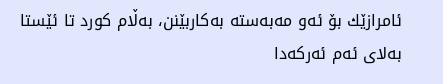ئامرازێك بۆ ئه‌و مه‌به‌سته‌ به‌كاربێنن، به‌ڵام كورد تا ئێستا به‌لای ئه‌م ئه‌ركه‌دا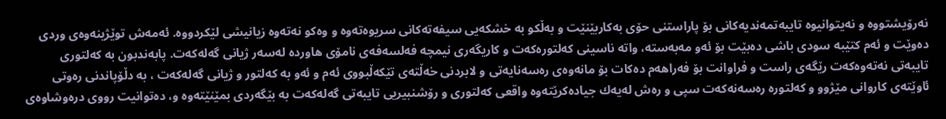نه‌رۆیشتووه‌ و نه‌یتوانیوه‌ تایبه‌تمه‌ندیه‌كانی بۆ پاراستنی حۆی به‌كاربێنێت و به‌ڵكو به‌ خشكه‌یی سیفه‌ته‌كانی سریوه‌ته‌وه‌ و وه‌كو نه‌ته‌وه‌ زیانیشی لێكردووه‌. ئه‌مه‌ش توێژینه‌وه‌ی وردی ده‌وێت و ئه‌م كتێبه‌ سودی باشی ده‌بێت بۆ ئه‌و مه‌به‌سته‌، واته‌ ناسینی كه‌لتوره‌كه‌ت و كاریگه‌ری نیمچه‌ فه‌لسه‌فه‌ی نامۆی هاورده‌ له‌سه‌ر ژیانی گه‌له‌كه‌ت. پابه‌ندبون به‌ كه‌لتوری تایبه‌تی نه‌ته‌وه‌كه‌ت رێگه‌ی راست و فراوانت بۆ فه‌راهه‌م ده‌كات بۆ مانه‌وه‌ی ره‌سه‌نایه‌تی و لابردنی خه‌ڵته‌ی تێكه‌ڵبووی ئه‌م و ئه‌و به‌ كه‌لتور و ژیانی گه‌له‌كه‌ت ، به‌ دڵۆپاندنی ره‌وتی ئاوێته‌ی كاروانی مێژوو و كه‌لتوره‌ ره‌سه‌نه‌كه‌ت سپی و ره‌ش له‌یه‌ك جیاده‌كرێته‌وه‌ واقعی كه‌لتوری و رۆشنبیریی تایبه‌تی گه‌له‌كه‌ت به‌ بێگه‌ردی بمێنێته‌وه‌ و، ده‌توانیت رووی دره‌وشاوه‌ی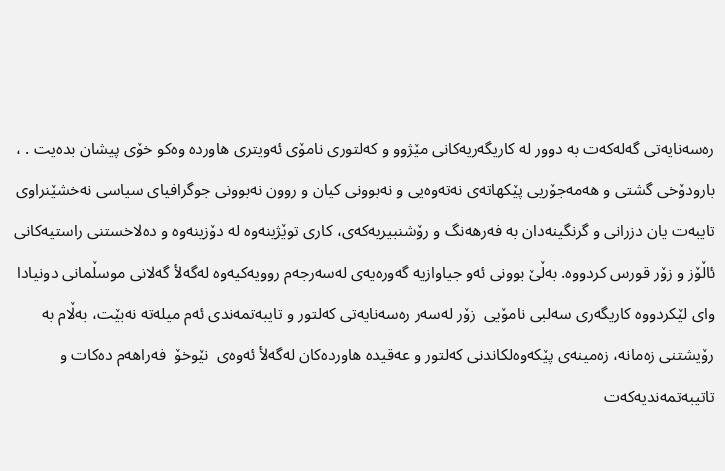ره‌سه‌نایه‌تی گه‌له‌كه‌ت به‌ دوور له‌ كاریگه‌ریه‌كانی مێژوو و كه‌لتوری نامۆی ئه‌ویتری هاورده‌ وه‌كو خۆی پیشان بده‌یت . ،
بارودۆخی گشتی و هه‌مه‌جۆریی پێكهاته‌ی نه‌ته‌وه‌یی و نه‌بوونی كیان و روون نه‌بوونی جوگرافیای سیاسی نه‌خشێنراوی تایبه‌ت یان دزرانی و گرنگینه‌دان به‌ فه‌رهه‌نگ و رۆشنبیریه‌كه‌ی، كاری توێژینه‌وه‌ له‌ دۆزینه‌وه‌ و ده‌لاخستنی راستیه‌كانی ئاڵۆز و زۆر قورس كردووه‌. به‌ڵێ بوونی ئه‌و جیاوازیه‌ گه‌وره‌یه‌ی له‌سه‌رجه‌م روویه‌كیه‌وه‌ له‌گه‌لأ گه‌لانی موسڵمانی دونیادا وای لێكردووه‌ كاریگه‌ری سه‌لبی نامۆیی  زۆر له‌سه‌ر ره‌سه‌نایه‌تی كه‌لتور و تایبه‌تمه‌ندی ئه‌م میله‌ته‌ نه‌بێت، به‌ڵام به‌ رۆیشتنی زه‌مانه‌، زه‌مینه‌ی پێكه‌وه‌لكاندنی كه‌لتور و عه‌قیده‌ هاورده‌كان له‌گه‌لأ ئه‌وه‌ی  نێوخۆ  فه‌راهه‌م ده‌كات و تاتیبه‌تمه‌ندیه‌كه‌ت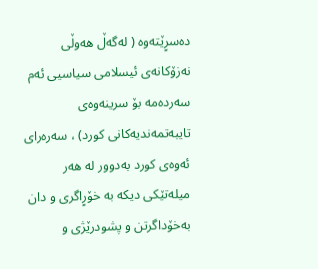ده‌سرٍێته‌وه‌ ( له‌گه‌ڵ هه‌وڵی نه‌زۆكانه‌ی ئیسلامی سیاسیی ئه‌م سه‌رده‌مه‌ بۆ سرینه‌وه‌ی تایبه‌تمه‌ندیه‌كانی كورد) ، سه‌ره‌رای ئه‌وه‌ی كورد به‌دوور له‌ هه‌ر میله‌تێكی دیكه‌ به‌ خۆرٍاگری و دان به‌خۆداگرتن و پشودرێژی و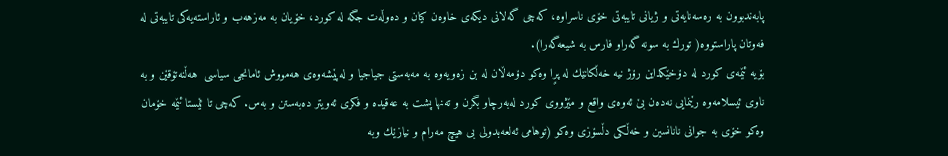پابه‌ندبوون به‌ ره‌سه‌نایه‌تی و ژیانی تایبه‌تی خۆی ناسراوه‌، كه‌چی گه‌لانی دیكه‌ی خاوه‌ن كیان و ده‌وڵه‌ت جگه‌ له‌ كورد، خۆیان به‌ مه‌زهه‌ب و ئاراسته‌یه‌كی تایبه‌تی له‌ فه‌وتان پاراستووه‌( تورك به‌ سونه‌ گه‌راو فارس به‌ شیعه‌گه‌را).
بۆیه‌ ئێمه‌ی كورد له‌ دۆخێكداین رۆژ نیه‌ خه‌ڵكانێك له‌ پرٍا وه‌كو دۆمه‌ڵان له‌ بن زه‌ویه‌وه‌ به‌ مه‌به‌ستی جیاجیا و له‌پێشه‌وه‌ی هه‌مووش ئامانجی سیاسی  هه‌ڵنه‌تۆقێن و به‌ ناوی ئیسلامه‌وه‌ رێنمایی نه‌ده‌ن بێ ئه‌وه‌ی واقع و مێژووی كورد له‌به‌رچاو بگرن و ته‌نها پشت به‌ عه‌قیده‌ و فكری ئه‌ویتر ده‌به‌ستن و به‌س. كه‌چی تا ئێستا ئێمه‌ خۆمان وه‌كو خۆی به‌ جوانی نانانسین و خه‌ڵكی دڵسۆزی وه‌كو (توهامی ئه‌لعه‌بدولی بی هیچ مه‌رام و نیازێك وبه‌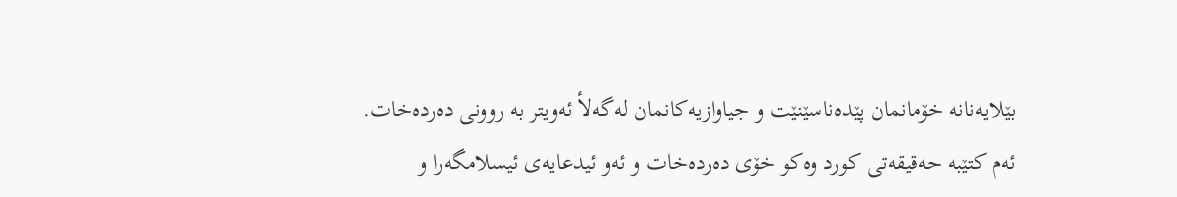بێلایه‌نانه‌ خۆمانمان پێده‌ناسێنێت و جیاوازیه‌كانمان له‌گه‌لأ ئه‌ویتر به‌ روونی ده‌رده‌خات.
ئه‌م كتێبه‌ حه‌قیقه‌تی كورد وه‌كو خۆی ده‌رده‌خات و ئه‌و ئیدعایه‌ی ئیسلامگه‌را و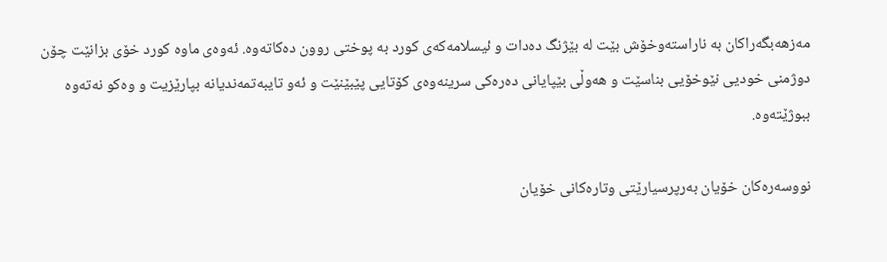مه‌زهه‌بگه‌راكان به‌ ناراسته‌وخۆش بێت له‌ بێژنگ ده‌دات و ئیسلامه‌كه‌ی كورد به‌ پوختی روون ده‌كاته‌وه‌. ئه‌وه‌ی ماوه‌ كورد خۆی بزانێت چۆن دوژمنی خودیی نێوخۆیی بناسێت و هه‌وڵی بێپایانی ده‌ره‌كی سرینه‌وه‌ی كۆتایی پێبێنێت و ئه‌و تایبه‌تمه‌ندیانه‌ بپارێزیت و وه‌كو نه‌ته‌وه‌ ببوژێته‌وه‌.

نووسەرەکان خۆیان بەرپرسیارێتی وتارەکانی خۆیان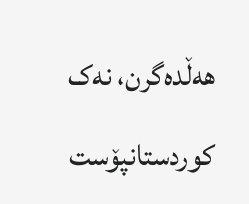هەڵدەگرن، نەک کوردستانپۆست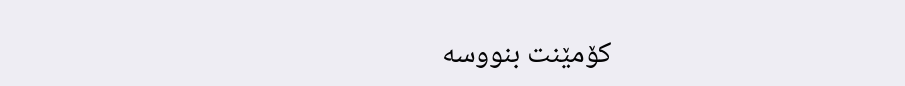کۆمێنت بنووسە